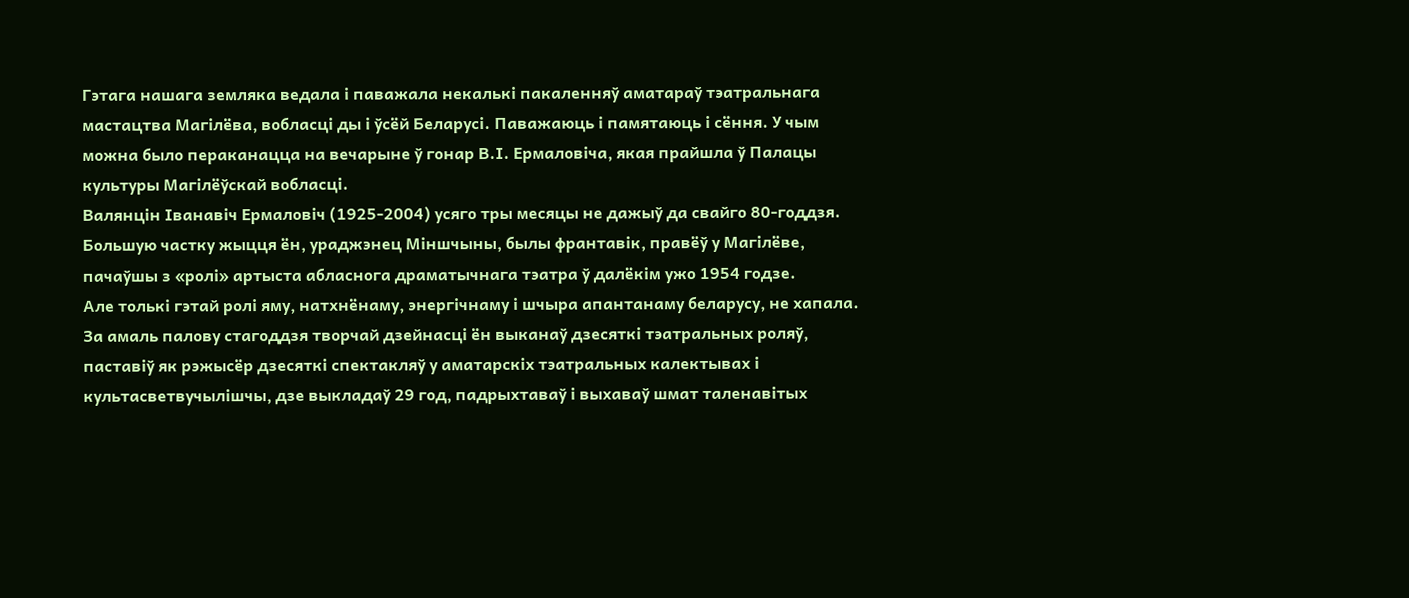Гэтага нашага земляка ведала і паважала некалькі пакаленняў аматараў тэатральнага мастацтва Магілёва, вобласці ды і ўсёй Беларусі. Паважаюць і памятаюць і сёння. У чым можна было пераканацца на вечарыне ў гонар В.І. Ермаловіча, якая прайшла ў Палацы культуры Магілёўскай вобласці.
Валянцін Іванавіч Ермаловіч (1925-2004) усяго тры месяцы не дажыў да свайго 80-годдзя. Большую частку жыцця ён, ураджэнец Міншчыны, былы франтавік, правёў у Магілёве, пачаўшы з «ролі» артыста абласнога драматычнага тэатра ў далёкім ужо 1954 годзе.
Але толькі гэтай ролі яму, натхнёнаму, энергічнаму і шчыра апантанаму беларусу, не хапала. За амаль палову стагоддзя творчай дзейнасці ён выканаў дзесяткі тэатральных роляў, паставіў як рэжысёр дзесяткі спектакляў у аматарскіх тэатральных калектывах і культасветвучылішчы, дзе выкладаў 29 год, падрыхтаваў і выхаваў шмат таленавітых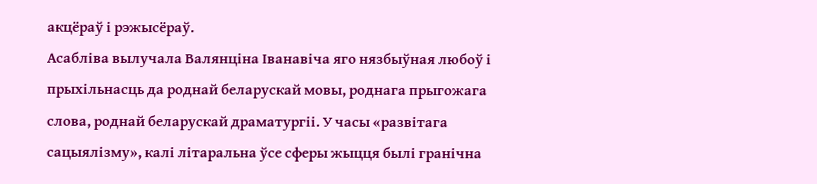акцёраў і рэжысёраў.
Асабліва вылучала Валянціна Іванавіча яго нязбыўная любоў і прыхільнасць да роднай беларускай мовы, роднага прыгожага слова, роднай беларускай драматургіі. У часы «развітага сацыялізму», калі літаральна ўсе сферы жыцця былі гранічна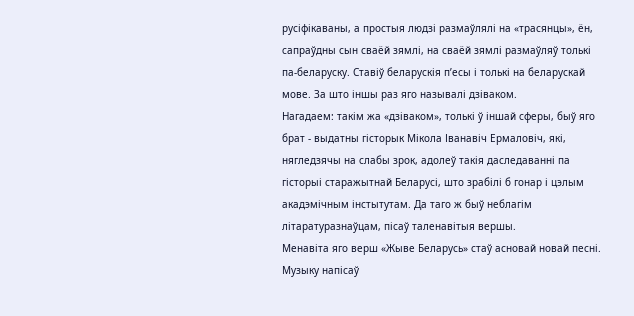русіфікаваны, а простыя людзі размаўлялі на «трасянцы», ён, сапраўдны сын сваёй зямлі, на сваёй зямлі размаўляў толькі па-беларуску. Ставіў беларускія п’есы і толькі на беларускай мове. За што іншы раз яго называлі дзіваком.
Нагадаем: такім жа «дзіваком», толькі ў іншай сферы, быў яго брат - выдатны гісторык Мікола Іванавіч Ермаловіч, які, нягледзячы на слабы зрок, адолеў такія даследаванні па гісторыі старажытнай Беларусі, што зрабілі б гонар і цэлым акадэмічным інстытутам. Да таго ж быў неблагім літаратуразнаўцам, пісаў таленавітыя вершы.
Менавіта яго верш «Жыве Беларусь» стаў асновай новай песні. Музыку напісаў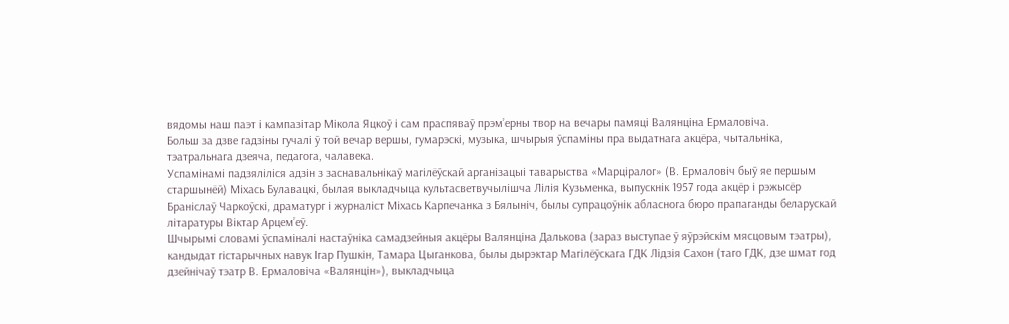вядомы наш паэт і кампазітар Мікола Яцкоў і сам праспяваў прэм’ерны твор на вечары памяці Валянціна Ермаловіча.
Больш за дзве гадзіны гучалі ў той вечар вершы, гумарэскі, музыка, шчырыя ўспаміны пра выдатнага акцёра, чытальніка, тэатральнага дзеяча, педагога, чалавека.
Успамінамі падзяліліся адзін з заснавальнікаў магілёўскай арганізацыі таварыства «Марціралог» (В. Ермаловіч быў яе першым старшынёй) Міхась Булавацкі, былая выкладчыца культасветвучылішча Лілія Кузьменка, выпускнік 1957 года акцёр і рэжысёр Браніслаў Чаркоўскі, драматург і журналіст Міхась Карпечанка з Бялыніч, былы супрацоўнік абласнога бюро прапаганды беларускай літаратуры Віктар Арцем’еў.
Шчырымі словамі ўспаміналі настаўніка самадзейныя акцёры Валянціна Далькова (зараз выступае ў яўрэйскім мясцовым тэатры), кандыдат гістарычных навук Ігар Пушкін, Тамара Цыганкова, былы дырэктар Магілёўскага ГДК Лідзія Сахон (таго ГДК, дзе шмат год дзейнічаў тэатр В. Ермаловіча «Валянцін»), выкладчыца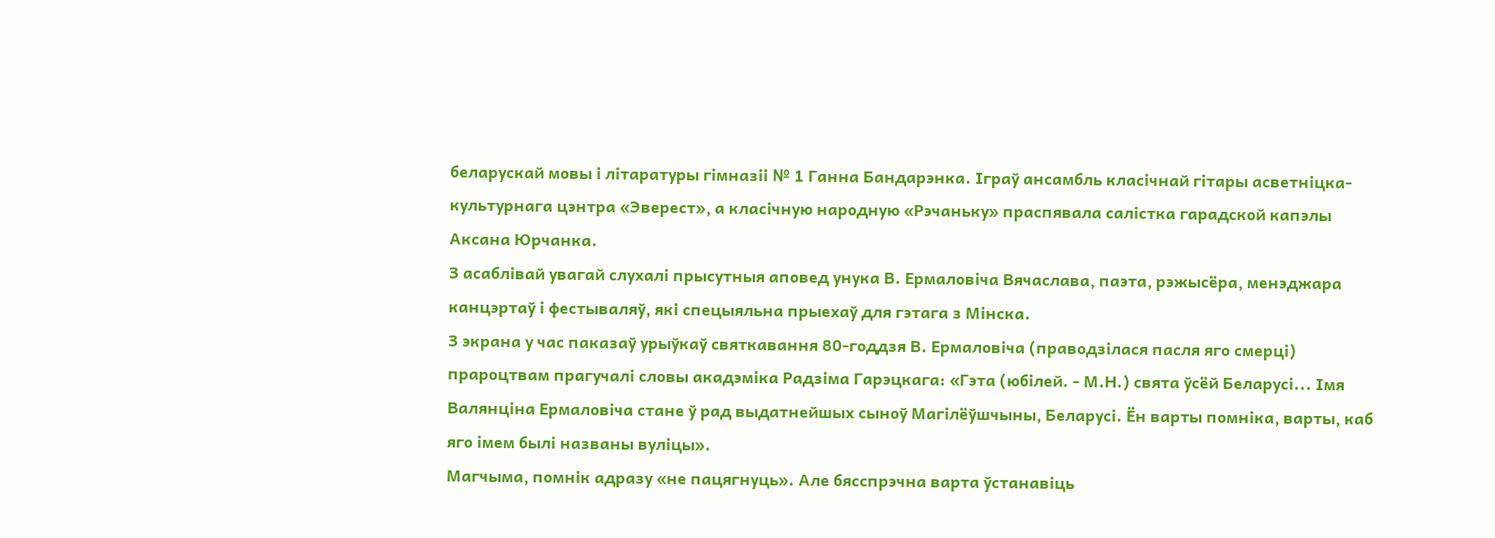беларускай мовы і літаратуры гімназіі № 1 Ганна Бандарэнка. Іграў ансамбль класічнай гітары асветніцка-культурнага цэнтра «Эверест», а класічную народную «Рэчаньку» праспявала салістка гарадской капэлы Аксана Юрчанка.
З асаблівай увагай слухалі прысутныя аповед унука В. Ермаловіча Вячаслава, паэта, рэжысёра, менэджара канцэртаў і фестываляў, які спецыяльна прыехаў для гэтага з Мінска.
З экрана у час паказаў урыўкаў святкавання 80-годдзя В. Ермаловіча (праводзілася пасля яго смерці) прароцтвам прагучалі словы акадэміка Радзіма Гарэцкага: «Гэта (юбілей. - М.Н.) свята ўсёй Беларусі... Імя Валянціна Ермаловіча стане ў рад выдатнейшых сыноў Магілёўшчыны, Беларусі. Ён варты помніка, варты, каб яго імем былі названы вуліцы».
Магчыма, помнік адразу «не пацягнуць». Але бясспрэчна варта ўстанавіць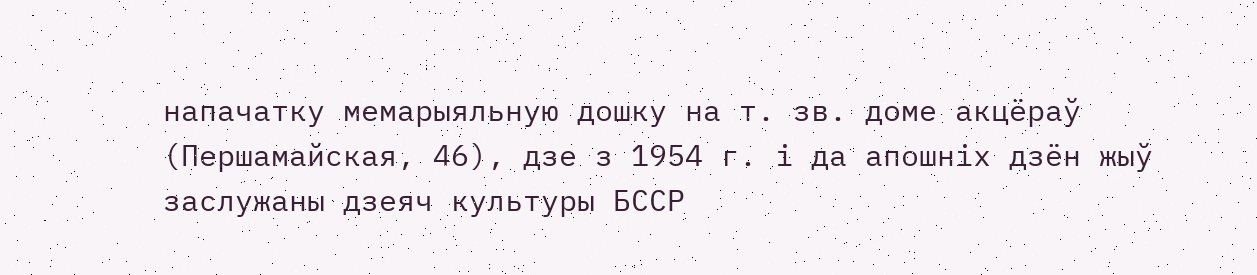напачатку мемарыяльную дошку на т. зв. доме акцёраў (Першамайская, 46), дзе з 1954 г. і да апошніх дзён жыў заслужаны дзеяч культуры БССР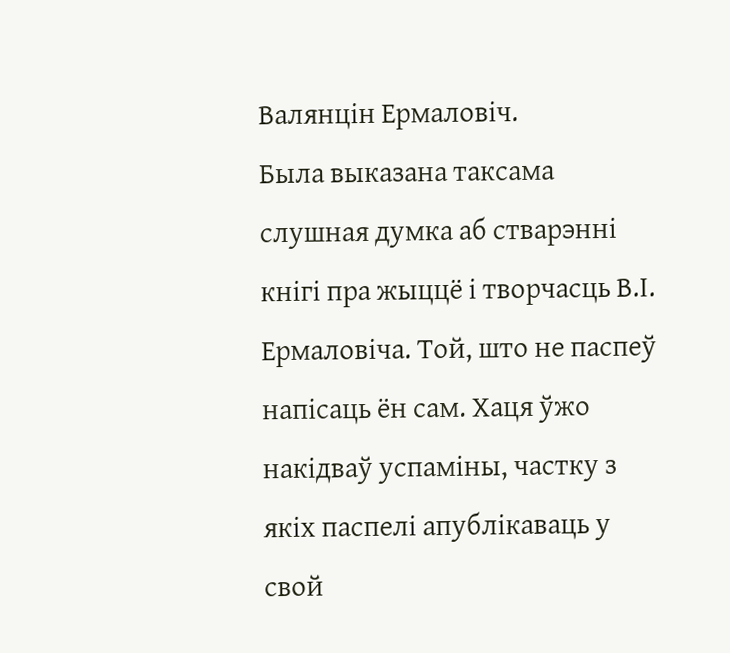Валянцін Ермаловіч.
Была выказана таксама слушная думка аб стварэнні кнігі пра жыццё і творчасць В.І. Ермаловіча. Той, што не паспеў напісаць ён сам. Хаця ўжо накідваў успаміны, частку з якіх паспелі апублікаваць у свой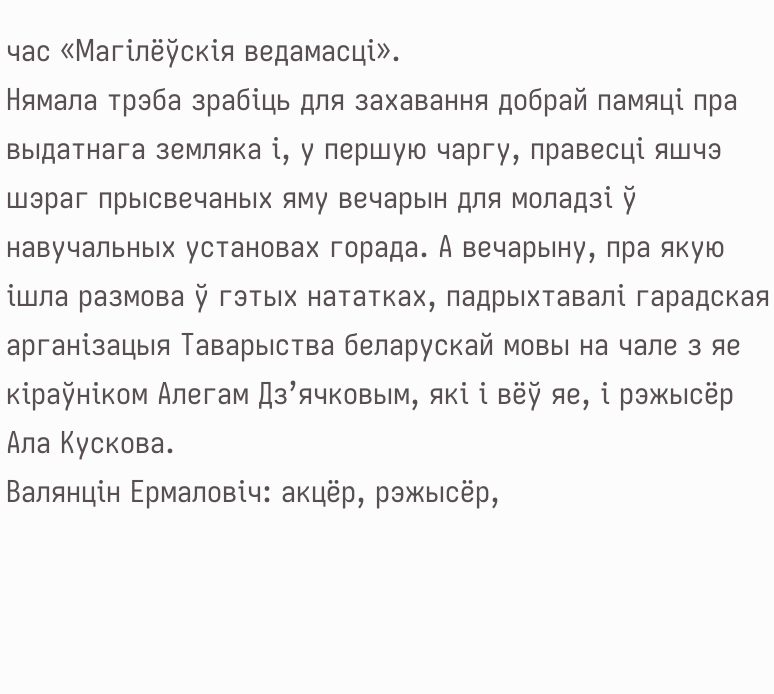час «Магілёўскія ведамасці».
Нямала трэба зрабіць для захавання добрай памяці пра выдатнага земляка і, у першую чаргу, правесці яшчэ шэраг прысвечаных яму вечарын для моладзі ў навучальных установах горада. А вечарыну, пра якую ішла размова ў гэтых нататках, падрыхтавалі гарадская арганізацыя Таварыства беларускай мовы на чале з яе кіраўніком Алегам Дз’ячковым, які і вёў яе, і рэжысёр Ала Кускова.
Валянцін Ермаловіч: акцёр, рэжысёр,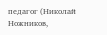педагог (Николай Ножников,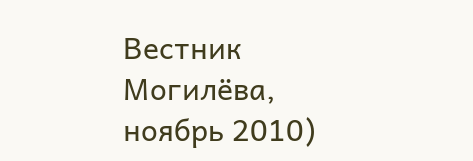Вестник Могилёва, ноябрь 2010)